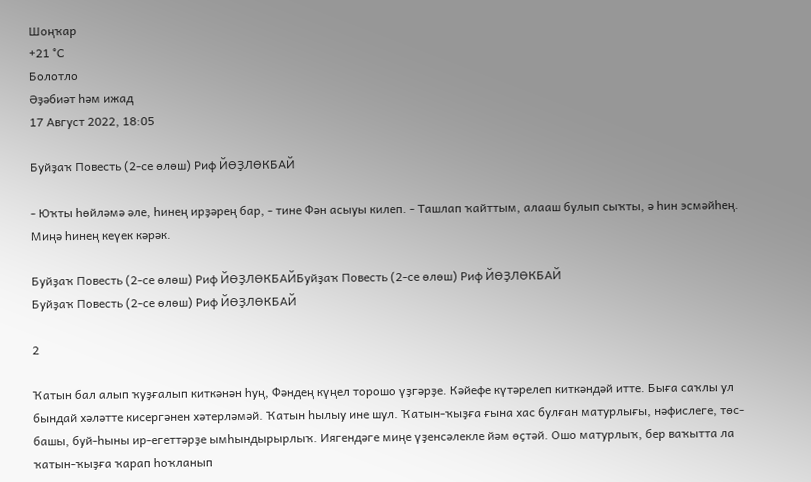Шоңҡар
+21 °С
Болотло
Әҙәбиәт һәм ижад
17 Август 2022, 18:05

Буйҙаҡ Повесть (2-се өлөш) Риф ЙӨҘЛӨКБАЙ

- Юҡты һөйләмә әле, һинең ирҙәрең бар, - тине Фән асыуы килеп. - Ташлап ҡайттым, алааш булып сыҡты, ә һин эсмәйһең. Миңә һинең кеүек кәрәк.

Буйҙаҡ Повесть (2-се өлөш) Риф ЙӨҘЛӨКБАЙБуйҙаҡ Повесть (2-се өлөш) Риф ЙӨҘЛӨКБАЙ
Буйҙаҡ Повесть (2-се өлөш) Риф ЙӨҘЛӨКБАЙ

2

Ҡатын бал алып ҡуҙғалып киткәнән һуң, Фәндең күңел торошо үҙгәрҙе. Кәйефе күтәрелеп киткәндәй итте. Быға саҡлы ул бындай хәләтте кисергәнен хәтерләмәй. Ҡатын һылыу ине шул. Ҡатын-ҡыҙға ғына хас булған матурлығы, нәфислеге, төс-башы, буй-һыны ир-егеттәрҙе ымһындырырлыҡ. Иягендәге миңе үҙенсәлекле йәм өҫтәй. Ошо матурлыҡ, бер ваҡытта ла ҡатын-ҡыҙға ҡарап һоҡланып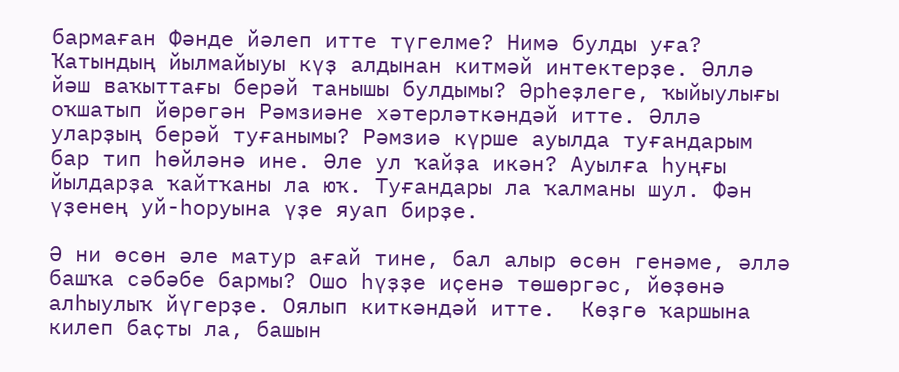бармаған Фәнде йәлеп итте түгелме? Нимә булды уға? Ҡатындың йылмайыуы күҙ алдынан китмәй интектерҙе. Әллә йәш ваҡыттағы берәй танышы булдымы? Әрһеҙлеге, ҡыйыулығы оҡшатып йөрөгән Рәмзиәне хәтерләткәндәй итте. Әллә уларҙың берәй туғанымы? Рәмзиә күрше ауылда туғандарым бар тип һөйләнә ине. Әле ул ҡайҙа икән? Ауылға һуңғы йылдарҙа ҡайтҡаны ла юҡ. Туғандары ла ҡалманы шул. Фән үҙенең уй-һоруына үҙе яуап бирҙе.

Ә ни өсөн әле матур ағай тине, бал алыр өсөн генәме, әллә башҡа сәбәбе бармы? Ошо һүҙҙе иҫенә төшөргәс, йөҙөнә алһыулыҡ йүгерҙе. Оялып киткәндәй итте.  Көҙгө ҡаршына килеп баҫты ла, башын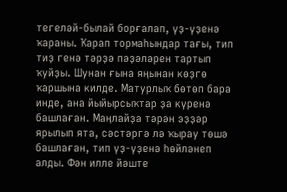тегеләй-былай борғалап, үҙ-үҙенә ҡараны. Ҡарап тормаһындар тағы, тип тиҙ генә тәрҙә пәҙәләрен тартып ҡуйҙы. Шунан ғына яңынан көҙгө ҡаршына килде. Матурлыҡ бөтөп бара инде, ана йыйырсыҡтар ҙа күренә башлаған. Маңлайҙа тәрән эҙҙәр ярылып ята, сәстәргә лә ҡырау төшә башлаған, тип үҙ-үҙенә һөйләнеп алды. Фән илле йәште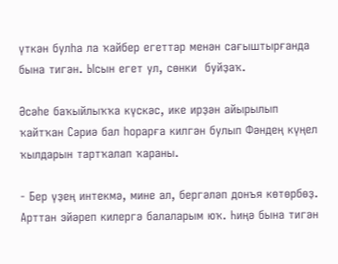үткән булһа ла ҡайбер егеттәр менән сағыштырғанда бына тигән. Ысын егет ул, сөнки  буйҙаҡ.

Әсәһе баҡыйлыҡҡа күскәс, ике ирҙән айырылып ҡайтҡан Сәриә бал һорарға килгән булып Фәндең күңел ҡылдарын тартҡалап ҡараны.

- Бер үҙең интекмә, мине ал, бергәләп донъя көтөрбөҙ. Арттан эйәреп килергә балаларым юҡ. Һиңә бына тигән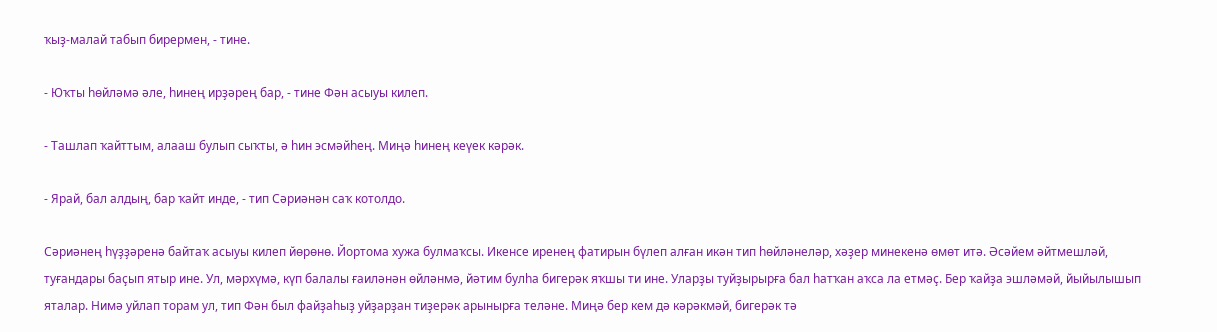ҡыҙ-малай табып бирермен, - тине.

- Юҡты һөйләмә әле, һинең ирҙәрең бар, - тине Фән асыуы килеп.

- Ташлап ҡайттым, алааш булып сыҡты, ә һин эсмәйһең. Миңә һинең кеүек кәрәк.

- Ярай, бал алдың, бар ҡайт инде, - тип Сәриәнән саҡ котолдо.

Сәриәнең һүҙҙәренә байтаҡ асыуы килеп йөрөнө. Йортома хужа булмаҡсы. Икенсе иренең фатирын бүлеп алған икән тип һөйләнеләр, хәҙер минекенә өмөт итә. Әсәйем әйтмешләй, туғандары баҫып ятыр ине. Ул, мәрхүмә, күп балалы ғаиләнән өйләнмә, йәтим булһа бигерәк яҡшы ти ине. Уларҙы туйҙырырға бал һатҡан аҡса ла етмәҫ. Бер ҡайҙа эшләмәй, йыйылышып яталар. Нимә уйлап торам ул, тип Фән был файҙаһыҙ уйҙарҙан тиҙерәк арынырға теләне. Миңә бер кем дә кәрәкмәй, бигерәк тә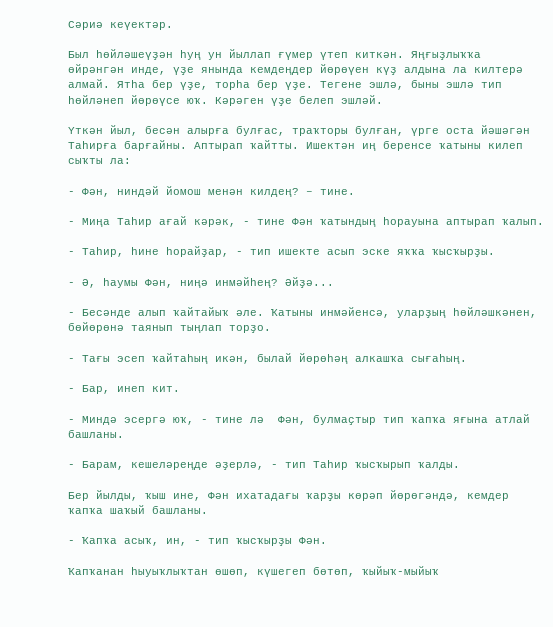Сәриә кеүектәр.

Был һөйләшеүҙән һуң ун йыллап ғүмер үтеп киткән. Яңғыҙлыҡҡа  өйрәнгән инде, үҙе янында кемдеңдер йөрөүен күҙ алдына ла килтерә алмай. Ятһа бер үҙе, торһа бер үҙе. Тегене эшлә, быны эшлә тип һөйләнеп йөрөүсе юҡ. Кәрәген үҙе белеп эшләй.

Үткән йыл, бесән алырға булғас, траҡторы булған, үрге оста йәшәгән Таһирға барғайны. Аптырап ҡайтты. Ишектән иң беренсе ҡатыны килеп сыҡты ла:

- Фән, ниндәй йомош менән килдең? – тине.

- Миңа Таһир ағай кәрәк, - тине Фән ҡатындың һорауына аптырап ҡалып.

- Таһир, һине һорайҙар, - тип ишекте асып эске яҡҡа ҡысҡырҙы.

- Ә, һаумы Фән, ниңә инмәйһең? Әйҙә...

- Бесәнде алып ҡайтайыҡ әле. Ҡатыны инмәйенсә, уларҙың һөйләшкәнен, бөйөрөнә таянып тыңлап торҙо.

- Тағы эсеп ҡайтаһың икән, былай йөрөһәң алкашҡа сығаһың.

- Бар, инеп кит.

- Миндә эсергә юҡ, - тине лә  Фән, булмаҫтыр тип ҡапҡа яғына атлай башланы.

- Барам, кешеләреңде әҙерлә, - тип Таһир ҡысҡырып ҡалды.

Бер йылды, ҡыш ине, Фән ихатадағы ҡарҙы көрәп йөрөгәндә, кемдер ҡапҡа шаҡый башланы.

- Ҡапҡа асыҡ, ин, - тип ҡысҡырҙы Фән.

Ҡапҡанан һыуыҡлыҡтан өшөп, күшегеп бөтөп, ҡыйыҡ-мыйыҡ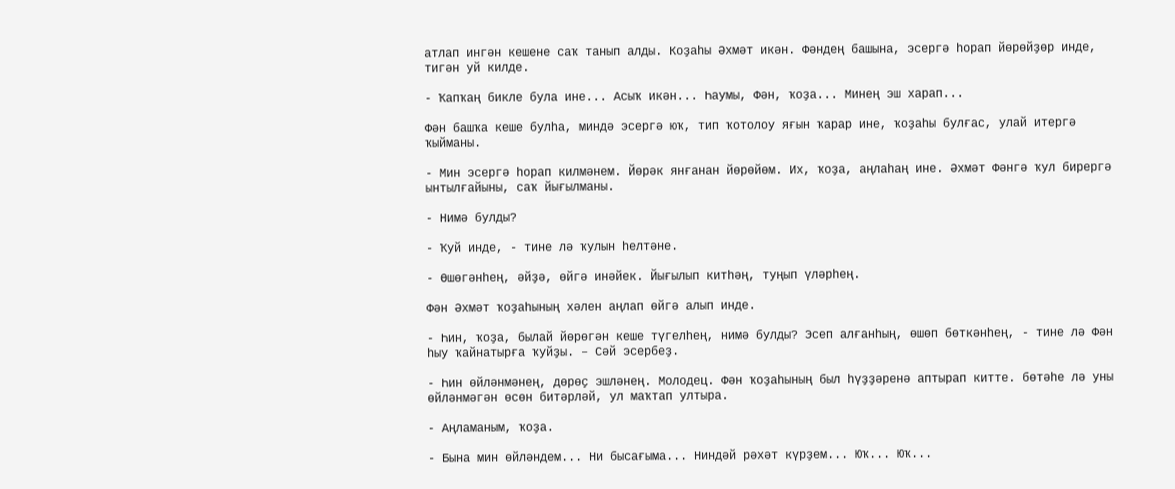атлап ингән кешене саҡ танып алды. Коҙаһы Әхмәт икән. Фәндең башына, эсергә һорап йөрөйҙөр инде, тигән уй килде.

- Ҡапҡаң бикле була ине... Асыҡ икән... Һаумы, Фән, ҡоҙа... Минең эш харап...

Фән башҡа кеше булһа, миндә эсергә юҡ, тип ҡотолоу яғын ҡарар ине, ҡоҙаһы булғас, улай итергә ҡыйманы.

- Мин эсергә һорап килмәнем. Йөрәк янғанан йөрөйөм. Их, ҡоҙа, аңлаһаң ине. Әхмәт Фәнгә ҡул бирергә ынтылғайыны, саҡ йығылманы.

- Нимә булды?

- Ҡуй инде, - тине лә ҡулын һелтәне.

- Өшөгәнһең, әйҙә, өйгә инәйек. Йығылып китһәң, туңып үләрһең.

Фән Әхмәт ҡоҙаһының хәлен аңлап өйгә алып инде.

- Һин, ҡоҙа, былай йөрөгән кеше түгелһең, нимә булды? Эсеп алғанһың, өшөп бөткәнһең, - тине лә Фән һыу ҡайнатырға ҡуйҙы. – Сәй эсербеҙ.

- Һин өйләнмәнең, дөрөҫ эшләнең. Молодец. Фән ҡоҙаһының был һүҙҙәренә аптырап китте. бөтәһе лә уны өйләнмәгән өсөн битәрләй, ул маҡтап ултыра.

- Аңламаным, ҡоҙа.

- Бына мин өйләндем... Ни бысағыма... Ниндәй рәхәт күрҙем... Юҡ... Юҡ...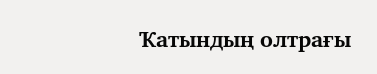Ҡатындың олтрағы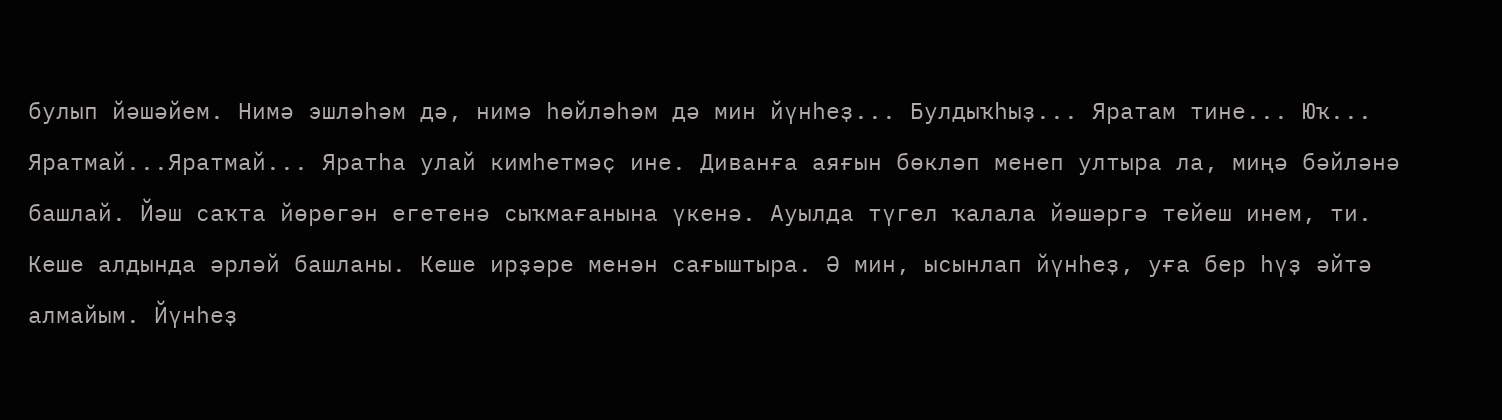булып йәшәйем. Нимә эшләһәм дә, нимә һөйләһәм дә мин йүнһеҙ... Булдыҡһыҙ... Яратам тине... Юҡ... Яратмай...Яратмай... Яратһа улай кимһетмәҫ ине. Диванға аяғын бөкләп менеп ултыра ла, миңә бәйләнә башлай. Йәш саҡта йөрөгән егетенә сыҡмағанына үкенә. Ауылда түгел ҡалала йәшәргә тейеш инем, ти. Кеше алдында әрләй башланы. Кеше ирҙәре менән сағыштыра. Ә мин, ысынлап йүнһеҙ, уға бер һүҙ әйтә алмайым. Йүнһеҙ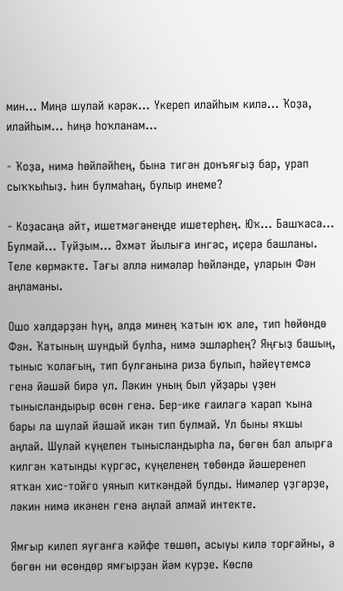мин... Миңә шулай кәрәк... Үкереп илайһым килә... Ҡоҙа, илайһым... Һиңә һоҡланам...

- Ҡоҙа, нимә һөйләйһең, бына тигән донъяғыҙ бар, урап сыҡҡыһыҙ. Һин булмаһаң, булыр инеме?

- Коҙасаңа әйт, ишетмәгәнеңде ишетерһең. Юҡ... Башҡаса... Булмай... Туйҙым... Әхмәт йылыға ингәс, иҫерә башланы. Теле көрмәкте. Тағы әллә нимәләр һөйләнде, уларын Фән аңламаны.

Ошо хәлдәрҙән һуң, әлдә минең ҡатын юҡ әле, тип һөйөндө Фән. Ҡатының шундый булһа, нимә эшләрһең? Яңғыҙ башың, тыныс ҡолағың, тип булғанына риза булып, һәйеүтемсә генә йәшәй бирә ул. Ләкин уның был уйҙары үҙен тынысландырыр өсөн генә. Бер-ике ғаиләгә ҡарап ҡына бары ла шулай йәшәй икән тип булмай. Ул быны яҡшы аңлай. Шулай күңелен тынысландырһа ла, бөгөн бал алырға килгән ҡатынды күргәс, күңеленең төбөндә йәшеренеп ятҡан хис-тойғо уянып киткәндәй булды. Нимәлер үҙгәрҙе, ләкин нимә икәнен генә аңлай алмай интекте.

Ямғыр килеп яуғанға кәйфе төшөп, асыуы килә торғайны, ә бөгөн ни өсөндөр ямғырҙан йәм күрҙе. Көслө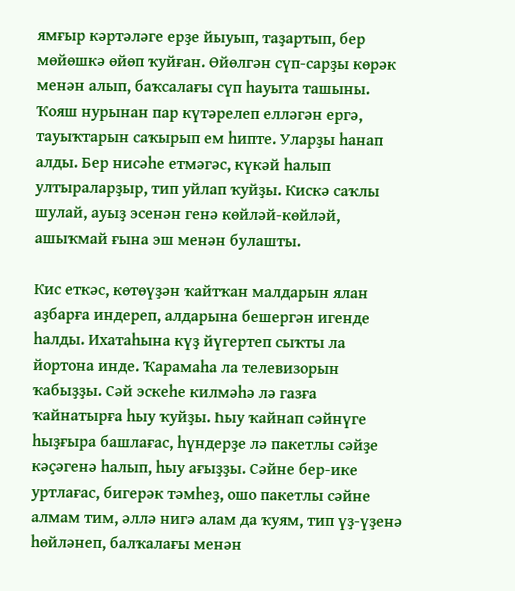ямғыр кәртәләге ерҙе йыуып, таҙартып, бер мөйөшкә өйөп ҡуйған. Өйөлгән сүп-сарҙы көрәк менән алып, баҡсалағы сүп һауыта ташыны. Ҡояш нурынан пар күтәрелеп елләгән ергә, тауыҡтарын саҡырып ем һипте. Уларҙы һанап алды. Бер нисәһе етмәгәс, күкәй һалып ултыраларҙыр, тип уйлап ҡуйҙы. Кискә саҡлы  шулай, ауыҙ эсенән генә көйләй-көйләй, ашыҡмай ғына эш менән булашты.

Кис еткәс, көтөүҙән ҡайтҡан малдарын ялан аҙбарға индереп, алдарына бешергән игенде һалды. Ихатаһына күҙ йүгертеп сыҡты ла йортона инде. Ҡарамаһа ла телевизорын ҡабыҙҙы. Сәй эскеһе килмәһә лә газға ҡайнатырға һыу ҡуйҙы. Һыу ҡайнап сәйнүге һыҙғыра башлағас, һүндерҙе лә пакетлы сәйҙе кәҫәгенә һалып, һыу ағыҙҙы. Сәйне бер-ике уртлағас, бигерәк тәмһеҙ, ошо пакетлы сәйне алмам тим, әллә нигә алам да ҡуям, тип үҙ-үҙенә һөйләнеп, балҡалағы менән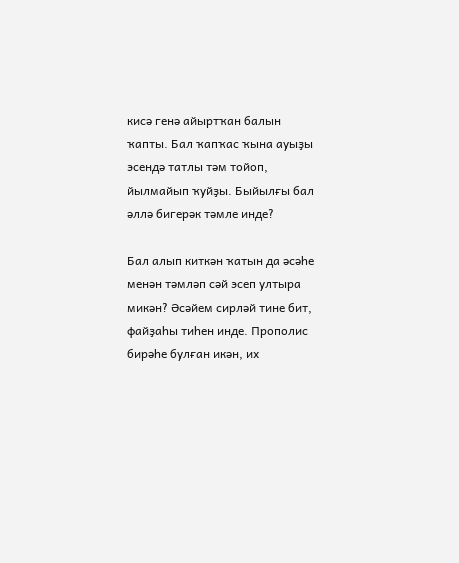кисә генә айыртҡан балын ҡапты. Бал ҡапҡас ҡына ауыҙы эсендә татлы тәм тойоп, йылмайып ҡуйҙы. Быйылғы бал әллә бигерәк тәмле инде?

Бал алып киткән ҡатын да әсәһе менән тәмләп сәй эсеп ултыра микән? Әсәйем сирләй тине бит, файҙаһы тиһен инде. Прополис бирәһе булған икән, их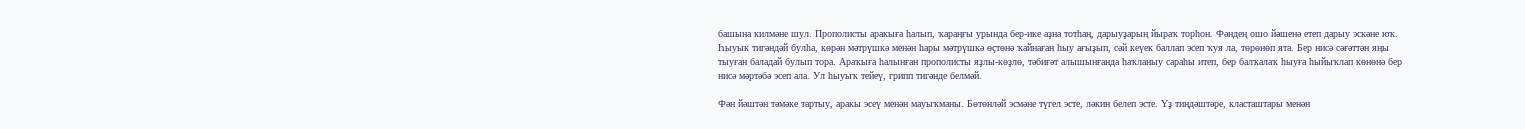башына килмәне шул. Прополисты аракыға һалып, ҡараңғы урында бер-ике аҙна тотһаң, дарыуҙарың йыраҡ торһон. Фәндең ошо йәшенә етеп дарыу эскәне юҡ. Һыуык тигәндәй булһа, көрән мәтрүшкә менән һары мәтрүшкә өҫтөнә ҡайнаған һыу ағыҙып, сәй кеүек баллап эсеп ҡуя ла, төрөнөп ята. Бер нисә сәғәттән яңы тыуған баладай булып тора. Араҡыға һалынған прополисты яҙлы-көҙлө, тәбиғәт алышынғанда һаҡланыу сараһы итеп, бер балҡалаҡ һыуға һыйыҡлап көнөнә бер нисә мәртәбә эсеп ала. Ул һыуыҡ тейеү, грипп тигәнде белмәй.

Фән йәштән тәмәке тартыу, аракы эсеү менән мауыҡманы. Бөтөнләй эсмәне түгел эсте, ләкин белеп эсте. Үҙ тиңдәштәре, класташтары менән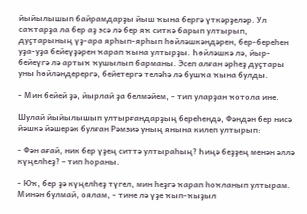йыйылышып байрамдарҙы йыш ҡына бергә үткәрҙеләр. Ул саҡтарҙа ла бер аҙ эсә лә бер яҡ ситкә барып ултырып, дуҫтарының үҙ-ара ярһып-ярһып һөйләшкәндәрен, бер-береһен уҙа-уҙа бейеүҙәрен ҡарап ҡына ултырҙы. Һөйләшкә лә, йыр-бейеүгә лә артыҡ ҡушылып барманы. Эсеп алған әрһеҙ дуҫтары уны һөйләндерергә, бейетергә теләһә лә бушҡа ҡына булды.

- Мин бейей ҙә, йырлай ҙа белмәйем, - тип уларҙан ҡотола ине.

Шулай йыйылышып ултырғандарҙың береһендә, Фәндән бер нисә йәшкә йәшерәк булған Рәмзиә уның янына килеп ултырып:

- Фән ағай, ник бер үҙең ситтә ултыраһың? Һиңә беҙҙең менән әллә күңелһеҙ? – тип һораны.

- Юҡ, бер ҙә күңелһеҙ түгел, мин һеҙгә ҡарап һоҡланып ултырам. Минән булмай, оялам, - тине лә үҙе ҡып-ҡыҙыл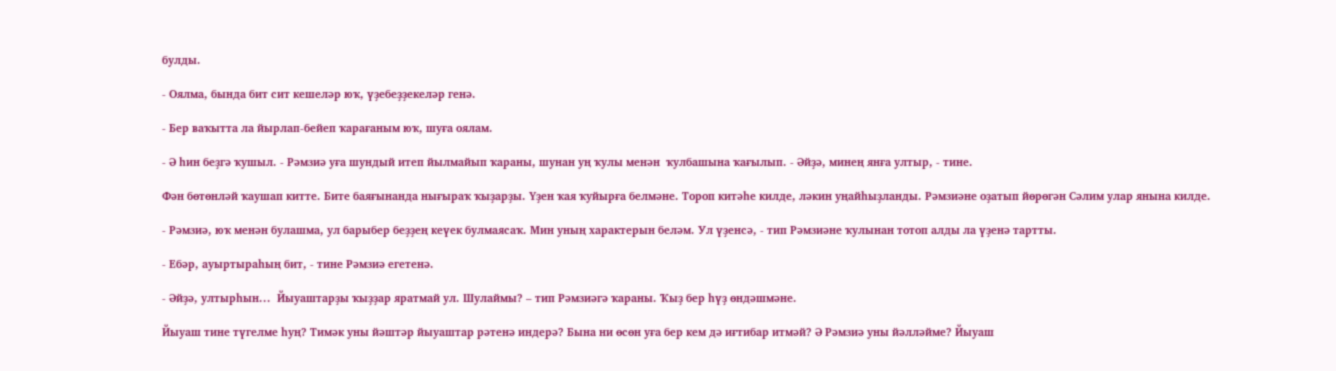булды.

- Оялма, бында бит сит кешеләр юҡ, үҙебеҙҙекеләр генә.

- Бер ваҡытта ла йырлап-бейеп ҡарағаным юҡ, шуға оялам.

- Ә һин беҙгә ҡушыл. - Рәмзиә уға шундый итеп йылмайып ҡараны, шунан уң ҡулы менән  ҡулбашына ҡағылып. - Әйҙә, минең янға ултыр, - тине.

Фән бөтөнләй ҡаушап китте. Бите баяғынанда нығыраҡ ҡыҙарҙы. Үҙен ҡая ҡуйырға белмәне. Тороп китәһе килде, ләкин уңайһыҙланды. Рәмзиәне оҙатып йөрөгән Сәлим улар янына килде.

- Рәмзиә, юҡ менән булашма, ул барыбер беҙҙең кеүек булмаясаҡ. Мин уның характерын беләм. Ул үҙенсә, - тип Рәмзиәне ҡулынан тотоп алды ла үҙенә тартты.

- Ебәр, ауыртыраһың бит, - тине Рәмзиә егетенә.

- Әйҙә, ултырһын...  Йыуаштарҙы ҡыҙҙар яратмай ул. Шулаймы? – тип Рәмзиәгә ҡараны. Ҡыҙ бер һүҙ өндәшмәне.

Йыуаш тине түгелме һуң? Тимәк уны йәштәр йыуаштар рәтенә индерә? Бына ни өсөн уға бер кем дә иғтибар итмәй? Ә Рәмзиә уны йәлләйме? Йыуаш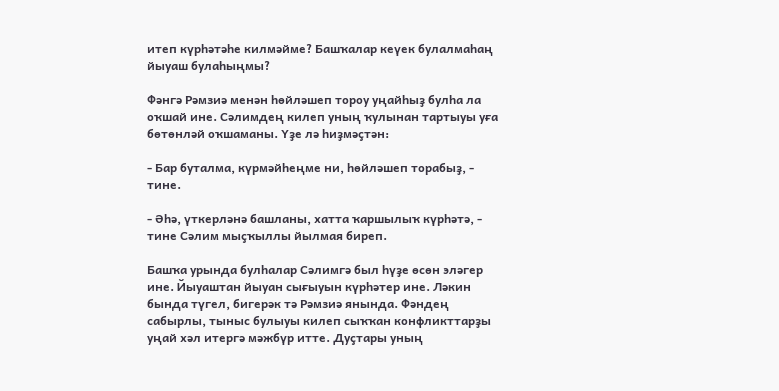итеп күрһәтәһе килмәйме? Башҡалар кеүек булалмаһаң йыуаш булаһыңмы?

Фәнгә Рәмзиә менән һөйләшеп тороу уңайһыҙ булһа ла оҡшай ине. Сәлимдең килеп уның ҡулынан тартыуы уға бөтөнләй оҡшаманы. Үҙе лә һиҙмәҫтән:

- Бар буталма, күрмәйһеңме ни, һөйләшеп торабыҙ, - тине.

- Әһә, үткерләнә башланы, хатта ҡаршылыҡ күрһәтә, - тине Сәлим мыҫҡыллы йылмая биреп.

Башҡа урында булһалар Сәлимгә был һүҙе өсөн эләгер ине. Йыуаштан йыуан сығыуын күрһәтер ине. Ләкин бында түгел, бигерәк тә Рәмзиә янында. Фәндең сабырлы, тыныс булыуы килеп сыҡҡан конфликттарҙы уңай хәл итергә мәжбүр итте. Дуҫтары уның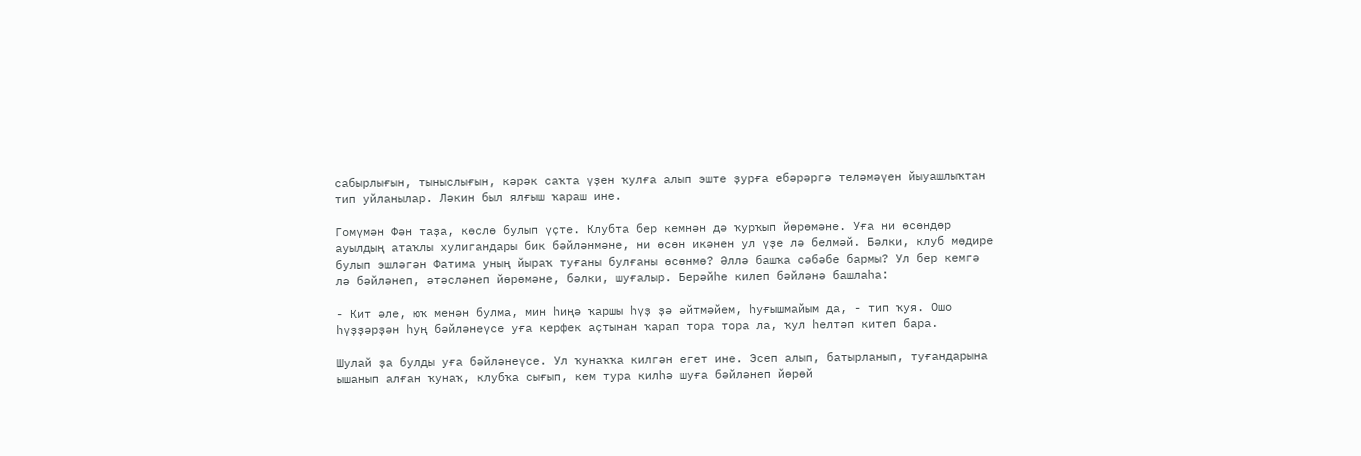сабырлығын, тыныслығын, кәрәк саҡта үҙен ҡулға алып эште ҙурға ебәрәргә теләмәүен йыуашлыҡтан тип уйланылар. Ләкин был ялғыш ҡараш ине.

Гомүмән Фән таҙа, көслө булып үҫте. Клубта бер кемнән дә ҡурҡып йөрөмәне. Уға ни өсөндөр ауылдың атаҡлы хулигандары бик бәйләнмәне, ни өсөн икәнен ул үҙе лә белмәй. Бәлки, клуб мөдире булып эшләгән Фатима уның йыраҡ туғаны булғаны өсөнмө? Әллә башҡа сәбәбе бармы? Ул бер кемгә лә бәйләнеп, әтәсләнеп йөрөмәне, бәлки, шуғалыр. Берәйһе килеп бәйләнә башлаһа:

- Кит әле, юҡ менән булма, мин һиңә ҡаршы һүҙ ҙә әйтмәйем, һуғышмайым да, - тип ҡуя. Ошо һүҙҙәрҙән һуң бәйләнеүсе уға керфек аҫтынан ҡарап тора тора ла, ҡул һелтәп китеп бара.

Шулай ҙа булды уға бәйләнеүсе. Ул ҡунаҡҡа килгән егет ине. Эсеп алып, батырланып, туғандарына ышанып алған ҡунаҡ, клубҡа сығып, кем тура килһә шуға бәйләнеп йөрөй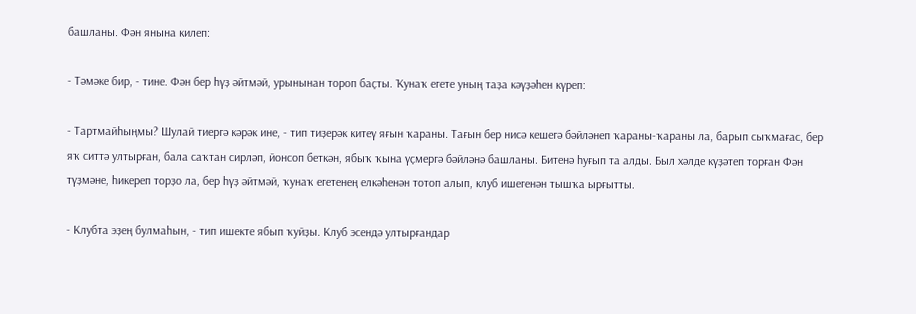башланы. Фән янына килеп:

- Тәмәке бир, - тине. Фән бер һүҙ әйтмәй, урынынан тороп баҫты. Ҡунаҡ егете уның таҙа кәүҙәһен күреп:

- Тартмайһыңмы? Шулай тиергә кәрәк ине, - тип тиҙерәк китеү яғын ҡараны. Тағын бер нисә кешегә бәйләнеп ҡараны-ҡараны ла, барып сыҡмағас, бер яҡ ситтә ултырған, бала саҡтан сирләп, йонсоп беткән, ябыҡ ҡына үҫмергә бәйләнә башланы. Битенә һуғып та алды. Был хәлде күҙәтеп торған Фән түҙмәне, һикереп торҙо ла, бер һүҙ әйтмәй, ҡунаҡ егетенең елкәһенән тотоп алып, клуб ишегенән тышҡа ырғытты.

- Клубта эҙең булмаһын, - тип ишекте ябып ҡуйҙы. Клуб эсендә ултырғандар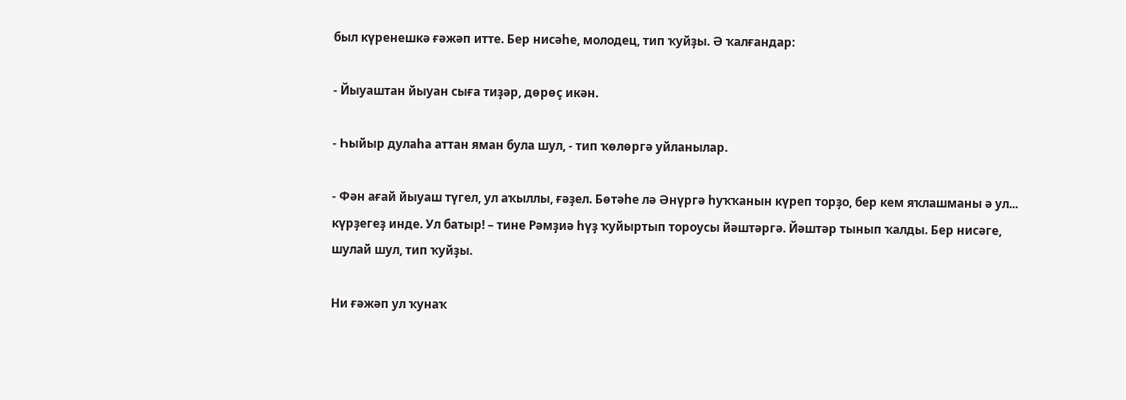был күренешкә ғәжәп итте. Бер нисәһе, молодец, тип ҡуйҙы. Ә ҡалғандар:

- Йыуаштан йыуан сыға тиҙәр, дөрөҫ икән.

- Һыйыр дулаһа аттан яман була шул, - тип ҡөлөргә уйланылар.

- Фән ағай йыуаш түгел, ул аҡыллы, ғәҙел. Бөтәһе лә Әнүргә һуҡҡанын күреп торҙо, бер кем яҡлашманы ә ул... күрҙегеҙ инде. Ул батыр! – тине Рәмҙиә һүҙ ҡуйыртып тороусы йәштәргә. Йәштәр тынып ҡалды. Бер нисәге, шулай шул, тип ҡуйҙы.

Ни ғәжәп ул ҡунаҡ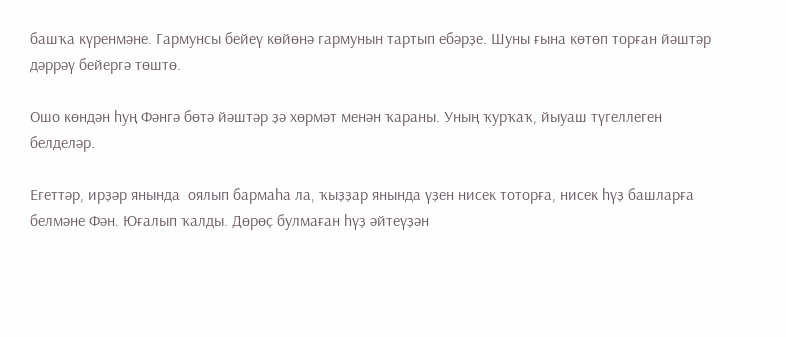башҡа күренмәне. Гармунсы бейеү көйөнә гармунын тартып ебәрҙе. Шуны ғына көтөп торған йәштәр дәррәү бейергә төштө.

Ошо көндән һуң Фәнгә бөтә йәштәр ҙә хөрмәт менән ҡараны. Уның ҡурҡаҡ, йыуаш түгеллеген белделәр.

Егеттәр, ирҙәр янында  оялып бармаһа ла, ҡыҙҙар янында үҙен нисек тоторға, нисек һүҙ башларға белмәне Фән. Юғалып ҡалды. Дөрөҫ булмаған һүҙ әйтеүҙән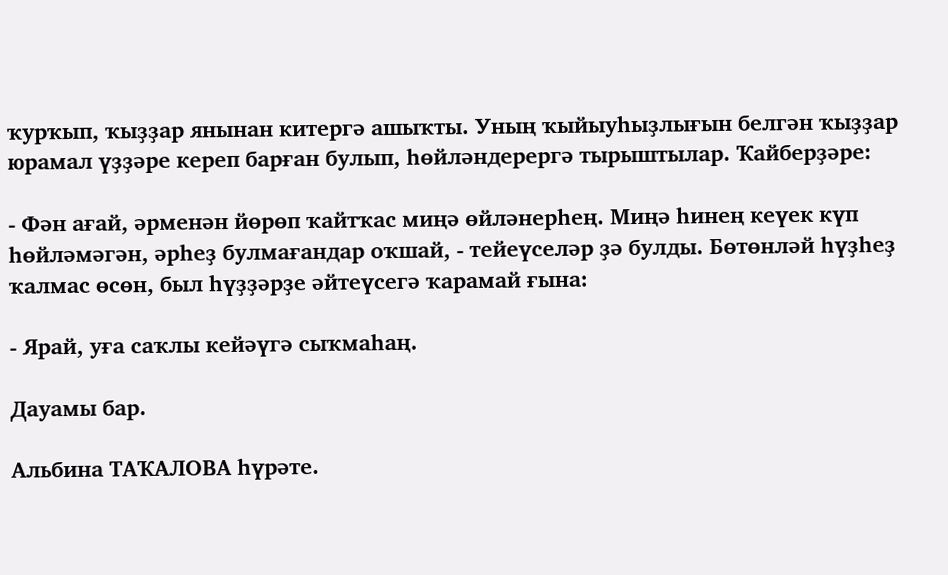ҡурҡып, ҡыҙҙар янынан китергә ашыҡты. Уның ҡыйыуһыҙлығын белгән ҡыҙҙар юрамал үҙҙәре кереп барған булып, һөйләндерергә тырыштылар. Ҡайберҙәре:

- Фән ағай, әрменән йөрөп ҡайтҡас миңә өйләнерһең. Миңә һинең кеүек күп һөйләмәгән, әрһеҙ булмағандар оҡшай, - тейеүселәр ҙә булды. Бөтөнләй һүҙһеҙ ҡалмас өсөн, был һүҙҙәрҙе әйтеүсегә ҡарамай ғына:

- Ярай, уға саҡлы кейәүгә сыҡмаһаң.

Дауамы бар.

Альбина ТАҠАЛОВА һүрәте.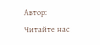Автор:
Читайте нас